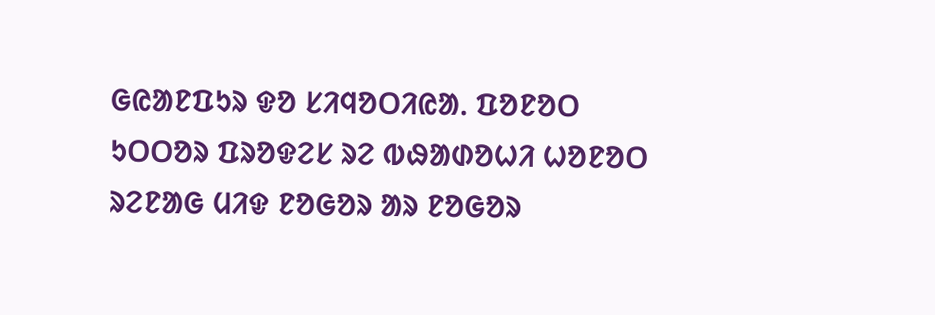ᱜᱭᱟᱱᱯᱩᱨ ᱫᱚ ᱥᱤᱧᱚᱛᱤᱭᱟᱹ ᱯᱚᱱᱚᱛ ᱩᱛᱛᱚᱨ ᱯᱨᱚᱫᱮᱥ ᱨᱮ ᱵᱷᱟᱰᱚᱦᱤ ᱦᱚᱱᱚᱛ ᱨᱮᱱᱟᱜ ᱢᱤᱫ ᱱᱚᱜᱚᱨ ᱟᱨ ᱱᱚᱜᱚᱨ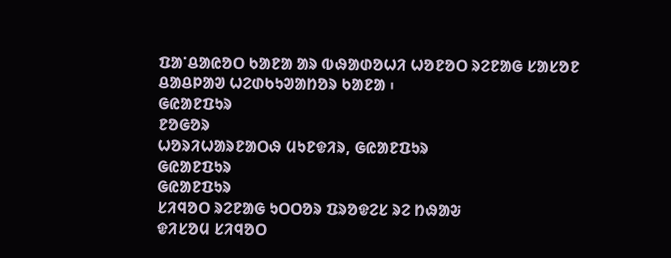ᱯᱟᱸᱪᱟᱭᱚᱛ ᱠᱟᱱᱟ ᱟᱨ ᱵᱷᱟᱰᱚᱦᱤ ᱦᱚᱱᱚᱛ ᱨᱮᱱᱟᱜ ᱥᱟᱥᱚᱱ ᱪᱟᱪᱞᱟᱣ ᱦᱮᱰᱠᱩᱣᱟᱴᱚᱨ ᱠᱟᱱᱟ ᱾
ᱜᱭᱟᱱᱯᱩᱨ
ᱱᱚᱜᱚᱨ
ᱦᱚᱨᱤᱦᱟᱨᱱᱟᱛᱷ ᱢᱩᱱᱫᱤᱨ, ᱜᱭᱟᱱᱯᱩᱨ
ᱜᱭᱟᱱᱯᱩᱨ
ᱜᱭᱟᱱᱯᱩᱨ
ᱥᱤᱧᱚᱛ ᱨᱮᱱᱟᱜ ᱩᱛᱛᱚᱨ ᱯᱨᱚᱫᱮᱥ ᱨᱮ ᱴᱷᱟᱶ
ᱫᱤᱥᱚᱢ ᱥᱤᱧᱚᱛ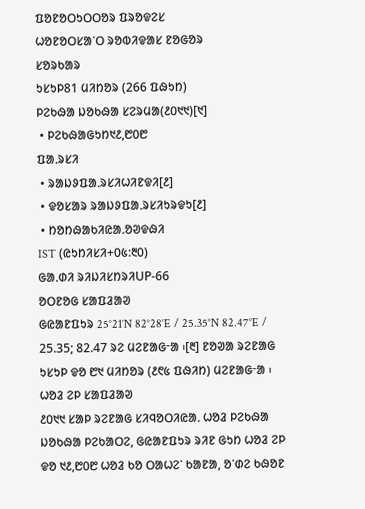ᱯᱚᱱᱚᱛᱩᱛᱛᱚᱨ ᱯᱨᱚᱫᱮᱥ
ᱦᱚᱱᱚᱛᱥᱟᱸᱛ ᱨᱚᱵᱤᱫᱟᱥ ᱱᱚᱜᱚᱨ
ᱥᱚᱨᱠᱟᱨ
ᱩᱥᱩᱞ81 ᱢᱤᱴᱚᱨ (266 ᱯᱷᱩᱴ)
ᱞᱮᱠᱷᱟ ᱡᱚᱠᱷᱟ ᱥᱮᱨᱢᱟ(᱒᱐᱑᱑)[᱑]
 • ᱞᱮᱠᱷᱟᱜᱩᱴ᱑᱒,᱘᱐᱘
ᱯᱟᱹᱨᱥᱤ
 • ᱨᱟᱡᱽᱯᱟᱹᱨᱥᱤᱦᱤᱱᱫᱤ[᱒]
 • ᱫᱚᱥᱟᱨ ᱨᱟᱡᱽᱯᱟᱹᱨᱥᱤᱩᱨᱫᱩ[᱒]
 • ᱴᱚᱴᱷᱟᱠᱤᱭᱟᱹᱚᱣᱫᱷᱤ
IST (ᱭᱩᱴᱤᱥᱤ+᱐᱕:᱓᱐)
ᱜᱟᱹᱰᱤ ᱨᱤᱡᱤᱥᱴᱨᱤUP-66
ᱚᱛᱱᱚᱜ ᱥᱟᱯᱲᱟᱣ
ᱜᱭᱟᱱᱯᱩᱨ 25°21′N 82°28′E / 25.35°N 82.47°E / 25.35; 82.47 ᱨᱮ ᱢᱮᱱᱟᱜᱼᱟ ᱾[᱓] ᱱᱚᱣᱟ ᱨᱮᱱᱟᱜ ᱩᱥᱩᱞ ᱫᱚ ᱘᱑ ᱢᱤᱴᱚᱨ (᱒᱖᱕ ᱯᱷᱤᱴ) ᱢᱮᱱᱟᱜᱼᱟ ᱾
ᱦᱚᱲ ᱮᱞ ᱥᱟᱯᱲᱟᱣ
᱒᱐᱑᱑ ᱥᱟᱞ ᱨᱮᱱᱟᱜ ᱥᱤᱧᱚᱛᱤᱭᱟᱹ ᱦᱚᱲ ᱞᱮᱠᱷᱟ ᱡᱚᱠᱷᱟ ᱞᱮᱠᱟᱛᱮ, ᱜᱭᱟᱱᱯᱩᱨ ᱨᱤᱱ ᱜᱩᱴ ᱦᱚᱲ ᱮᱞ ᱫᱚ ᱑᱒,᱘᱐᱘ ᱦᱚᱲ ᱠᱚ ᱛᱟᱦᱮᱸ ᱠᱟᱱᱟ, ᱚᱸᱰᱮ ᱠᱷᱚᱱ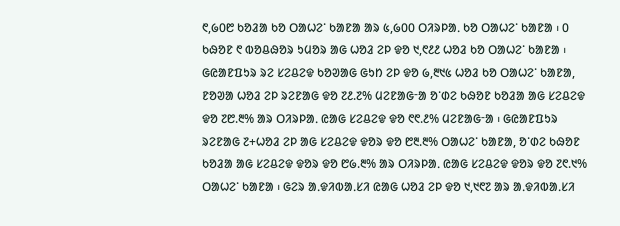᱖,᱙᱐᱘ ᱠᱚᱲᱟ ᱠᱚ ᱛᱟᱦᱮᱸ ᱠᱟᱱᱟ ᱟᱨ ᱕,᱙᱐᱐ ᱛᱤᱨᱞᱟᱹ ᱠᱚ ᱛᱟᱦᱮᱸ ᱠᱟᱱᱟ ᱾ ᱐ ᱠᱷᱚᱱ ᱖ ᱵᱚᱪᱷᱚᱨ ᱩᱢᱚᱨ ᱟᱜ ᱦᱚᱲ ᱮᱞ ᱫᱚ ᱑,᱖᱒᱒ ᱦᱚᱲ ᱠᱚ ᱛᱟᱦᱮᱸ ᱠᱟᱱᱟ ᱾ ᱜᱭᱟᱱᱯᱩᱨ ᱨᱮ ᱥᱮᱪᱮᱫ ᱠᱚᱣᱟᱜ ᱜᱩᱴ ᱮᱞ ᱫᱚ ᱙,᱓᱑᱕ ᱦᱚᱲ ᱠᱚ ᱛᱟᱦᱮᱸ ᱠᱟᱱᱟ, ᱱᱚᱣᱟ ᱦᱚᱲ ᱮᱞ ᱨᱮᱱᱟᱜ ᱫᱚ ᱗᱒.᱗% ᱢᱮᱱᱟᱜᱼᱟ ᱚᱸᱰᱮ ᱠᱷᱚᱱ ᱠᱚᱲᱟ ᱟᱜ ᱥᱮᱪᱮᱫ ᱫᱚ ᱗᱘.᱓% ᱟᱨ ᱛᱤᱨᱞᱟᱹ ᱭᱟᱜ ᱥᱮᱪᱮᱫ ᱫᱚ ᱖᱖.᱒% ᱢᱮᱱᱟᱜᱼᱟ ᱾ ᱜᱭᱟᱱᱯᱩᱨ ᱨᱮᱱᱟᱜ ᱗+ᱦᱚᱲ ᱮᱞ ᱟᱜ ᱥᱮᱪᱮᱫ ᱫᱚᱨ ᱫᱚ ᱘᱓.᱓% ᱛᱟᱦᱮᱸ ᱠᱟᱱᱟ, ᱚᱸᱰᱮ ᱠᱷᱚᱱ ᱠᱚᱲᱟ ᱟᱜ ᱥᱮᱪᱮᱫ ᱫᱚᱨ ᱫᱚ ᱘᱙.᱓% ᱟᱨ ᱛᱤᱨᱞᱟᱹ ᱭᱟᱜ ᱥᱮᱪᱮᱫ ᱫᱚᱨ ᱫᱚ ᱗᱖.᱑% ᱛᱟᱦᱮᱸ ᱠᱟᱱᱟ ᱾ ᱜᱮᱨ ᱟᱹᱫᱤᱵᱟᱹᱥᱤ ᱭᱟᱜ ᱦᱚᱲ ᱮᱞ ᱫᱚ ᱑,᱑᱖᱗ ᱟᱨ ᱟᱹᱫᱤᱵᱟᱹᱥᱤ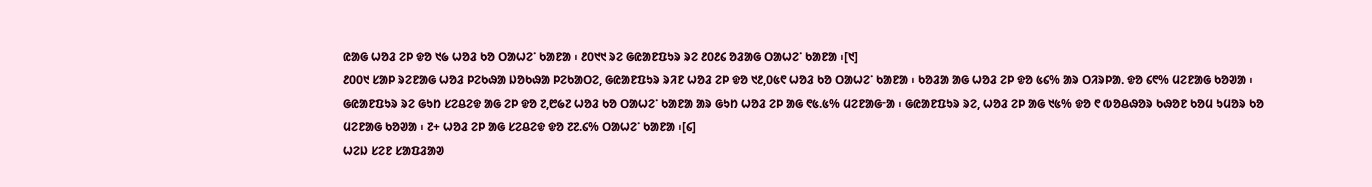ᱭᱟᱜ ᱦᱚᱲ ᱮᱞ ᱫᱚ ᱑᱙ ᱦᱚᱲ ᱠᱚ ᱛᱟᱦᱮᱸ ᱠᱟᱱᱟ ᱾ ᱒᱐᱑᱑ ᱨᱮ ᱜᱭᱟᱱᱯᱩᱨ ᱨᱮ ᱒᱐᱒᱔ ᱚᱲᱟᱜ ᱛᱟᱦᱮᱸ ᱠᱟᱱᱟ ᱾[᱑]
᱒᱐᱐᱑ ᱥᱟᱞ ᱨᱮᱱᱟᱜ ᱦᱚᱲ ᱞᱮᱠᱷᱟ ᱡᱚᱠᱷᱟ ᱞᱮᱠᱟᱛᱮ, ᱜᱭᱟᱱᱯᱩᱨ ᱨᱤᱱ ᱦᱚᱲ ᱮᱞ ᱫᱚ ᱑᱒,᱐᱕᱖ ᱦᱚᱲ ᱠᱚ ᱛᱟᱦᱮᱸ ᱠᱟᱱᱟ ᱾ ᱠᱚᱲᱟ ᱟᱜ ᱦᱚᱲ ᱮᱞ ᱫᱚ ᱕᱔% ᱟᱨ ᱛᱤᱨᱞᱟᱹ ᱫᱚ ᱔᱖% ᱢᱮᱱᱟᱜ ᱠᱚᱣᱟ ᱾ ᱜᱭᱟᱱᱯᱩᱨ ᱨᱮ ᱜᱩᱴ ᱥᱮᱪᱮᱫ ᱟᱜ ᱮᱞ ᱫᱚ ᱗,᱘᱙᱗ ᱦᱚᱲ ᱠᱚ ᱛᱟᱦᱮᱸ ᱠᱟᱱᱟ ᱟᱨ ᱜᱩᱴ ᱦᱚᱲ ᱮᱞ ᱟᱜ ᱖᱕.᱕% ᱢᱮᱱᱟᱜᱼᱟ ᱾ ᱜᱭᱟᱱᱯᱩᱨ ᱨᱮ, ᱦᱚᱲ ᱮᱞ ᱟᱜ ᱑᱕% ᱫᱚ ᱖ ᱵᱚᱪᱷᱚᱨ ᱠᱷᱚᱱ ᱠᱚᱢ ᱩᱢᱚᱨ ᱠᱚ ᱢᱮᱱᱟᱜ ᱠᱚᱣᱟ ᱾ ᱗+ ᱦᱚᱲ ᱮᱞ ᱟᱜ ᱥᱮᱪᱮᱫ ᱫᱚ ᱗᱗.᱔% ᱛᱟᱦᱮᱸ ᱠᱟᱱᱟ ᱾[᱔]
ᱦᱮᱡ ᱥᱮᱱ ᱥᱟᱯᱲᱟᱣ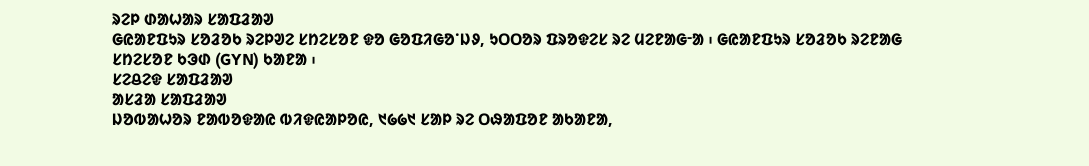ᱨᱮᱞ ᱰᱟᱦᱟᱨ ᱥᱟᱯᱲᱟᱣ
ᱜᱭᱟᱱᱯᱩᱨ ᱥᱚᱲᱚᱠ ᱨᱮᱞᱣᱮ ᱥᱴᱮᱥᱚᱱ ᱫᱚ ᱜᱚᱯᱤᱜᱚᱸᱡᱽ, ᱩᱛᱛᱚᱨ ᱯᱨᱚᱫᱮᱥ ᱨᱮ ᱢᱮᱱᱟᱜᱼᱟ ᱾ ᱜᱭᱟᱱᱯᱩᱨ ᱥᱚᱲᱚᱠ ᱨᱮᱱᱟᱜ ᱥᱴᱮᱥᱚᱱ ᱠᱳᱰ (GYN) ᱠᱟᱱᱟ ᱾
ᱥᱮᱪᱮᱫ ᱥᱟᱯᱲᱟᱣ
ᱟᱥᱲᱟ ᱥᱟᱯᱲᱟᱣ
ᱡᱚᱵᱟᱦᱚᱨ ᱱᱟᱵᱚᱫᱟᱭ ᱵᱤᱫᱭᱟᱞᱚᱭ, ᱑᱙᱙᱑ ᱥᱟᱞ ᱨᱮ ᱛᱷᱟᱯᱚᱱ ᱟᱠᱟᱱᱟ,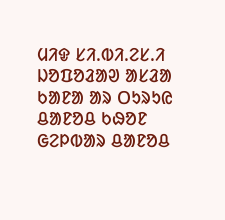ᱢᱤᱫ ᱥᱤ.ᱵᱤ.ᱮᱥ.ᱤ ᱡᱚᱯᱚᱲᱟᱣ ᱟᱥᱲᱟ ᱠᱟᱱᱟ ᱟᱨ ᱛᱩᱨᱩᱭ ᱪᱟᱱᱚᱪ ᱠᱷᱚᱱ ᱜᱮᱞᱵᱟᱨ ᱪᱟᱱᱚᱪ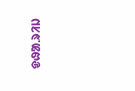ᱫᱷᱟᱹᱨᱤᱡ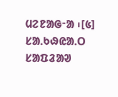ᱢᱮᱱᱟᱜᱼᱟ ᱾[᱕]
ᱥᱟᱹᱠᱷᱭᱟᱹᱛ ᱥᱟᱯᱲᱟᱣ